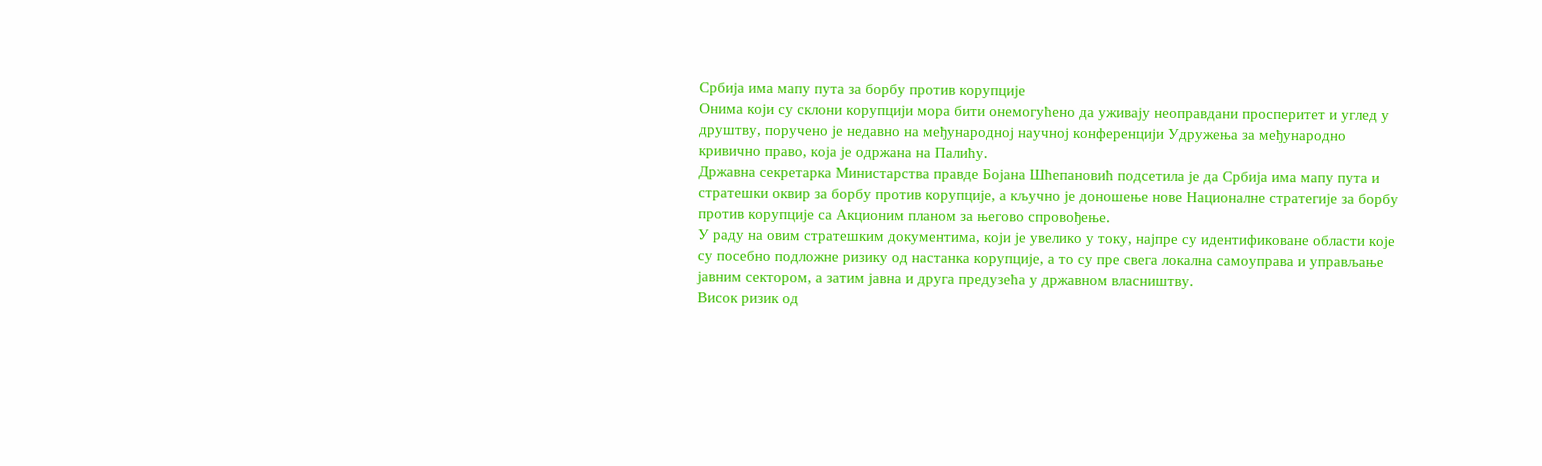Србија има мапу пута за борбу против корупције
Онима који су склони корупцији мора бити онемогућено да уживају неоправдани просперитет и углед у друштву, поручено је недавно на међународној научној конференцији Удружења за међународно кривично право, која је одржана на Палићу.
Државна секретарка Министарства правде Бојана Шћепановић подсетила је да Србија има мапу пута и стратешки оквир за борбу против корупције, а кључно је доношење нове Националне стратегије за борбу против корупције са Акционим планом за његово спровођење.
У раду на овим стратешким документима, који је увелико у току, најпре су идентификоване области које су посебно подложне ризику од настанка корупције, а то су пре свега локална самоуправа и управљање јавним сектором, а затим јавна и друга предузећа у државном власништву.
Висок ризик од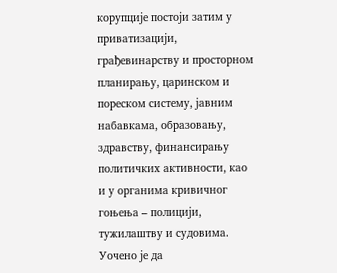корупције постоји затим у приватизацији, грађевинарству и просторном планирању, царинском и пореском систему, јавним набавкама, образовању, здравству, финансирању политичких активности, као и у органима кривичног гоњења – полицији, тужилаштву и судовима. Уочено је да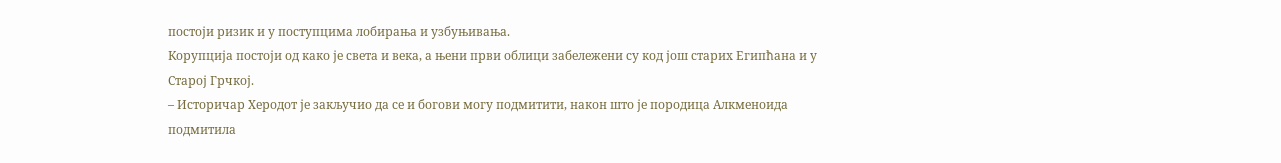постоји ризик и у поступцима лобирања и узбуњивања.
Корупција постоји од како је света и века, а њени први облици забележени су код још старих Египћана и у Старој Грчкој.
– Историчар Херодот је закључио да се и богови могу подмитити, након што је породица Алкменоида подмитила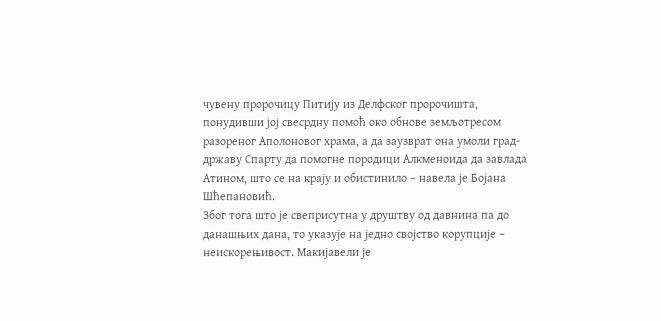чувену пророчицу Питију из Делфског пророчишта, понудивши јој свесрдну помоћ око обнове земљотресом разореног Аполоновог храма, а да заузврат она умоли град-државу Спарту да помогне породици Алкменоида да завлада Атином, што се на крају и обистинило – навела је Бојана Шћепановић.
Због тога што је свеприсутна у друштву од давнина па до данашњих дана, то указује на једно својство корупције – неискорењивост. Макијавели је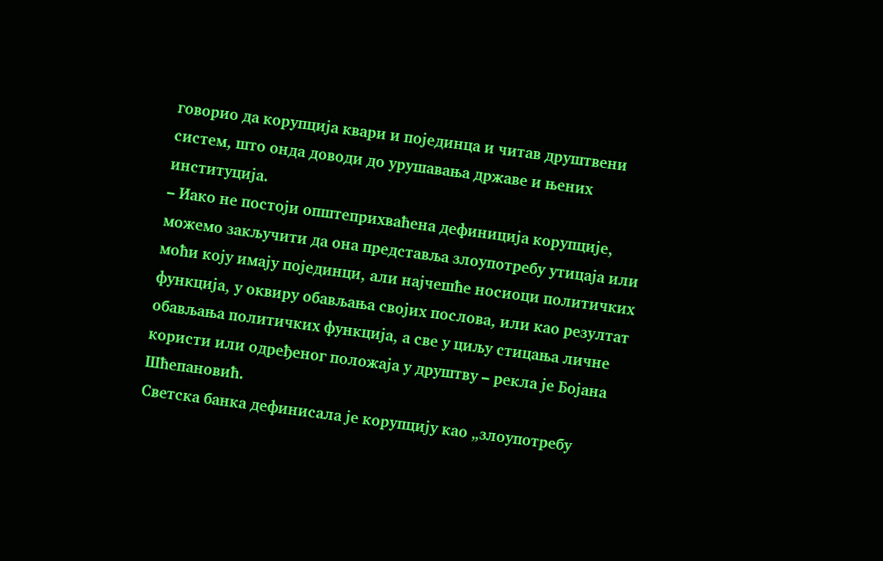говорио да корупција квари и појединца и читав друштвени систем, што онда доводи до урушавања државе и њених институција.
– Иако не постоји општеприхваћена дефиниција корупције, можемо закључити да она представља злоупотребу утицаја или моћи коју имају појединци, али најчешће носиоци политичких функција, у оквиру обављања својих послова, или као резултат обављања политичких функција, а све у циљу стицања личне користи или одређеног положаја у друштву – рекла је Бојана Шћепановић.
Светска банка дефинисала је корупцију као „злоупотребу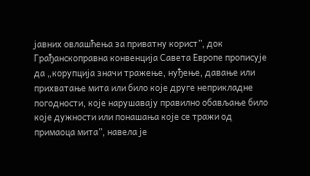јавних овлашћења за приватну корист”, док Грађанскоправна конвенција Савета Европе прописује да „корупција значи тражење, нуђење, давање или прихватање мита или било које друге неприкладне погодности, које нарушавају правилно обављање било које дужности или понашања које се тражи од примаоца мита”, навела је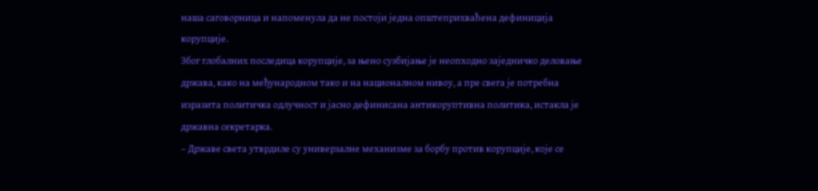наша саговорница и напоменула да не постоји једна општеприхваћена дефиниција корупције.
Због глобалних последица корупције, за њено сузбијање је неопходно заједничко деловање држава, како на међународном тако и на националном нивоу, а пре свега је потребна изразита политичка одлучност и јасно дефинисана антикоруптивна политика, истакла је државна секретарка.
– Државе света утврдиле су универзалне механизме за борбу против корупције, које се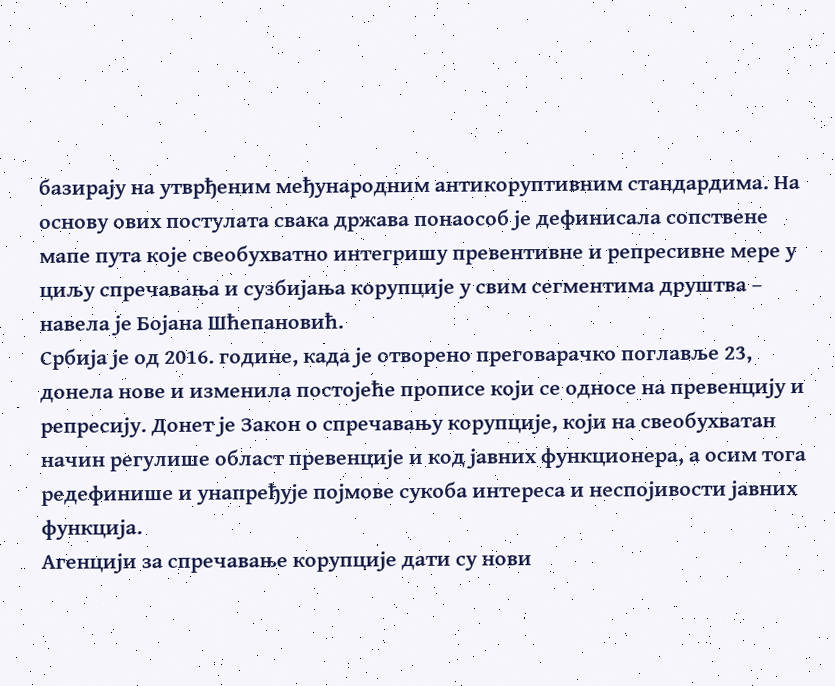базирају на утврђеним међународним антикоруптивним стандардима. На основу ових постулата свака држава понаособ је дефинисала сопствене мапе пута које свеобухватно интегришу превентивне и репресивне мере у циљу спречавања и сузбијања корупције у свим сегментима друштва – навела је Бојана Шћепановић.
Србија је од 2016. године, када је отворено преговарачко поглавље 23, донела нове и изменила постојеће прописе који се односе на превенцију и репресију. Донет је Закон о спречавању корупције, који на свеобухватан начин регулише област превенције и код јавних функционера, а осим тога редефинише и унапређује појмове сукоба интереса и неспојивости јавних функција.
Агенцији за спречавање корупције дати су нови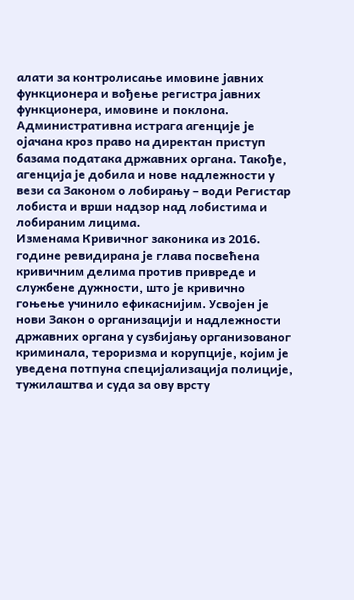алати за контролисање имовине јавних функционера и вођење регистра јавних функционера, имовине и поклона. Административна истрага агенције је ојачана кроз право на директан приступ базама података државних органа. Такође, агенција је добила и нове надлежности у вези са Законом о лобирању – води Регистар лобиста и врши надзор над лобистима и лобираним лицима.
Изменама Кривичног законика из 2016. године ревидирана је глава посвећена кривичним делима против привреде и службене дужности, што је кривично гоњење учинило ефикаснијим. Усвојен је нови Закон о организацији и надлежности државних органа у сузбијању организованог криминала, тероризма и корупције, којим је уведена потпуна специјализација полиције, тужилаштва и суда за ову врсту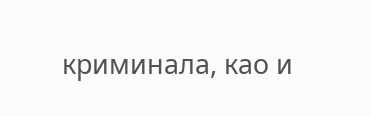криминала, као и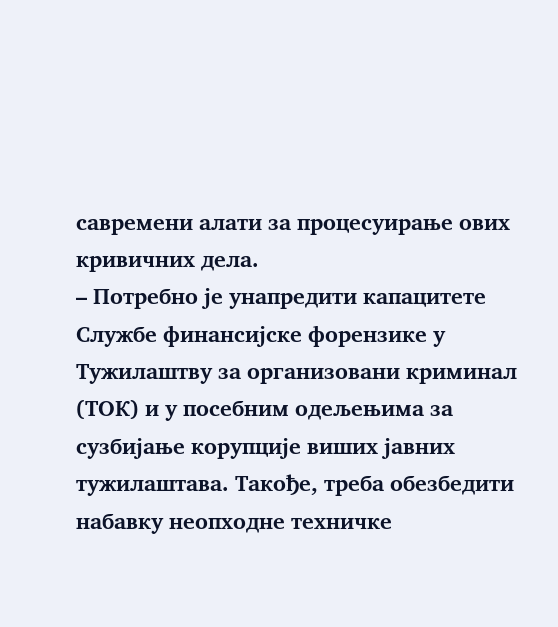савремени алати за процесуирање ових кривичних дела.
– Потребно је унапредити капацитете Службе финансијске форензике у Тужилаштву за организовани криминал (ТОК) и у посебним одељењима за сузбијање корупције виших јавних тужилаштава. Такође, треба обезбедити набавку неопходне техничке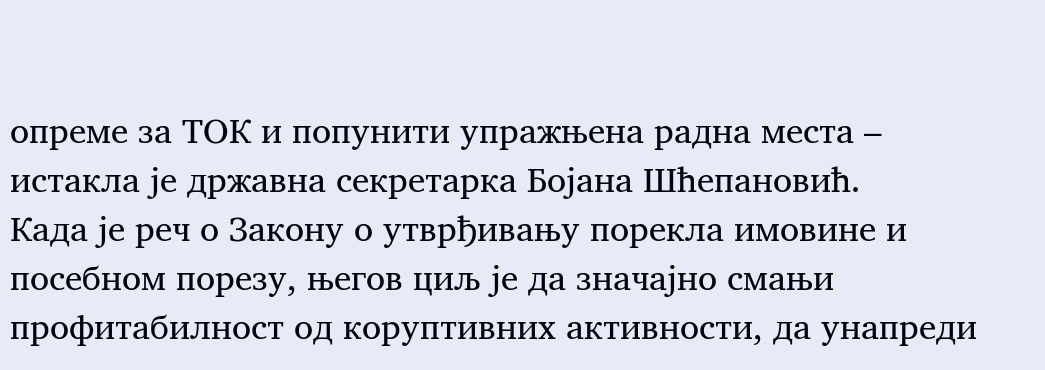опреме за ТОК и попунити упражњена радна места – истакла је државна секретарка Бојана Шћепановић.
Када је реч о Закону о утврђивању порекла имовине и посебном порезу, његов циљ је да значајно смањи профитабилност од коруптивних активности, да унапреди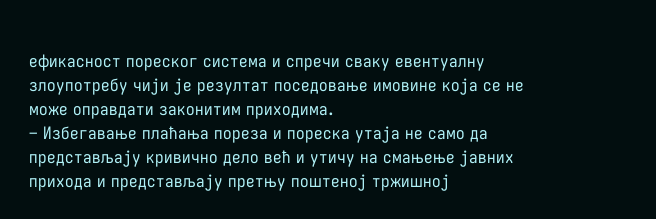ефикасност пореског система и спречи сваку евентуалну злоупотребу чији је резултат поседовање имовине која се не може оправдати законитим приходима.
– Избегавање плаћања пореза и пореска утаја не само да представљају кривично дело већ и утичу на смањење јавних прихода и представљају претњу поштеној тржишној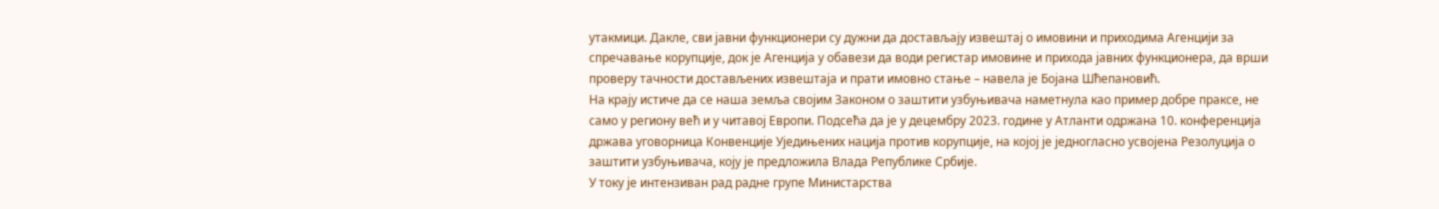утакмици. Дакле, сви јавни функционери су дужни да достављају извештај о имовини и приходима Агенцији за спречавање корупције, док је Агенција у обавези да води регистар имовине и прихода јавних функционера, да врши проверу тачности достављених извештаја и прати имовно стање – навела је Бојана Шћепановић.
На крају истиче да се наша земља својим Законом о заштити узбуњивача наметнула као пример добре праксе, не само у региону већ и у читавој Европи. Подсећа да је у децембру 2023. године у Атланти одржана 10. конференција држава уговорница Конвенције Уједињених нација против корупције, на којој је једногласно усвојена Резолуција о заштити узбуњивача, коју је предложила Влада Републике Србије.
У току је интензиван рад радне групе Министарства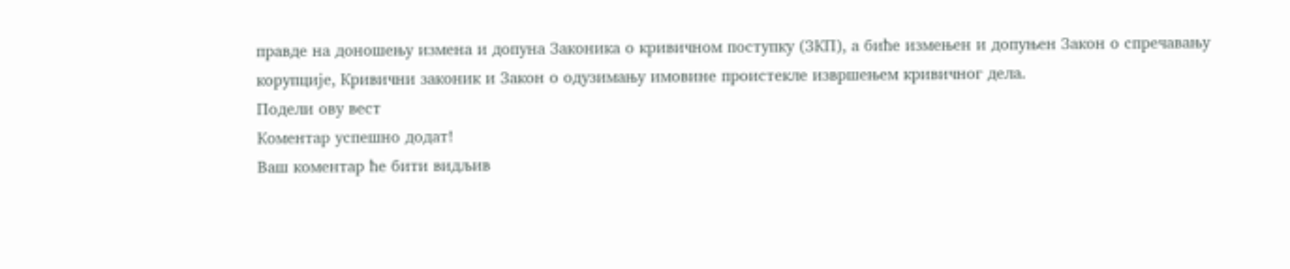правде на доношењу измена и допуна Законика о кривичном поступку (ЗКП), а биће измењен и допуњен Закон о спречавању корупције, Кривични законик и Закон о одузимању имовине проистекле извршењем кривичног дела.
Подели ову вест
Комeнтар успeшно додат!
Ваш комeнтар ћe бити видљив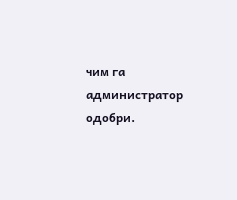чим га администратор одобри.